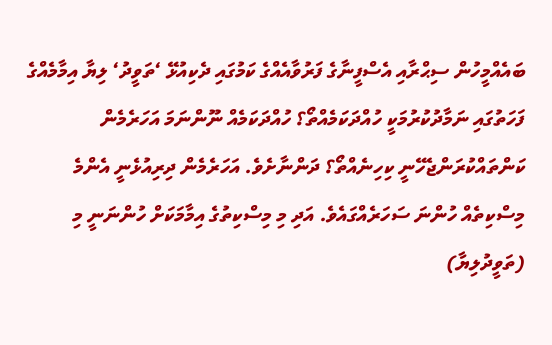ބައެއްމީހުން ސިޙްރާއި އެސްފީނާގެ ފަރުވާއެއްގެ ކަމުގައި ދެކިއުޅޭ ‘ތަވީދު‘ ލިޔާ އިމާމެއްގެ ފަހަތުގައި ނަމާދުކުރުމަކީ ހުއްދަކަމެއްތޯ؟ ހުއްދަކަމެއް ނޫންނަމަ އަހަރެމެން ކަންތައްކުރަންޖެހޭނީ ކިހިނެއްތޯ؟ ދަންނާށެވެ. އަހަރެމެން ދިރިއުޅެނީ އެންމެ މިސްކިތެއް ހުންނަ ސަހަރެއްގައެވެ. އަދި މި މިސްކިތުގެ އިމާމަކަށް ހުންނަނީ މި (ތަވީދުލިޔާ)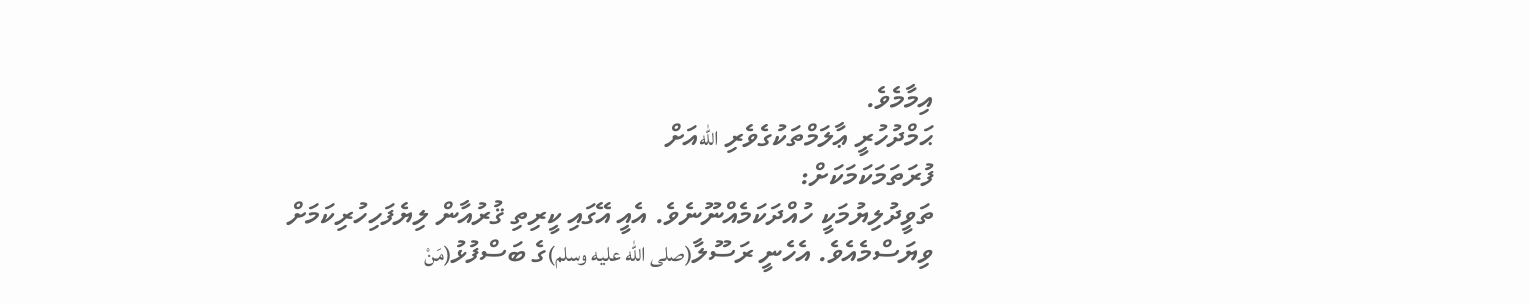އިމާމެވެ.
ޙަމްދުހުރީ ޢާލަމްތަކުގެވެރި اللهއަށް
ފުރަތަމަކަމަކަށް:
ތަވީދުލިޔުމަކީ ހުއްދަކަމެއްނޫނެވެ. އެއީ އޭގައި ކީރިތި ޤުރުއާން ލިޔެފަހިހުރިކަމަށް ވިޔަސްމެއެވެ. އެހެނީ ރަސޫލާ(صلى الله عليه وسلم)ގެ ބަސްފުޅު(مَنْ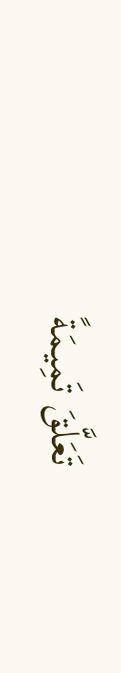تَعَلَّقَ تَمِيمَةً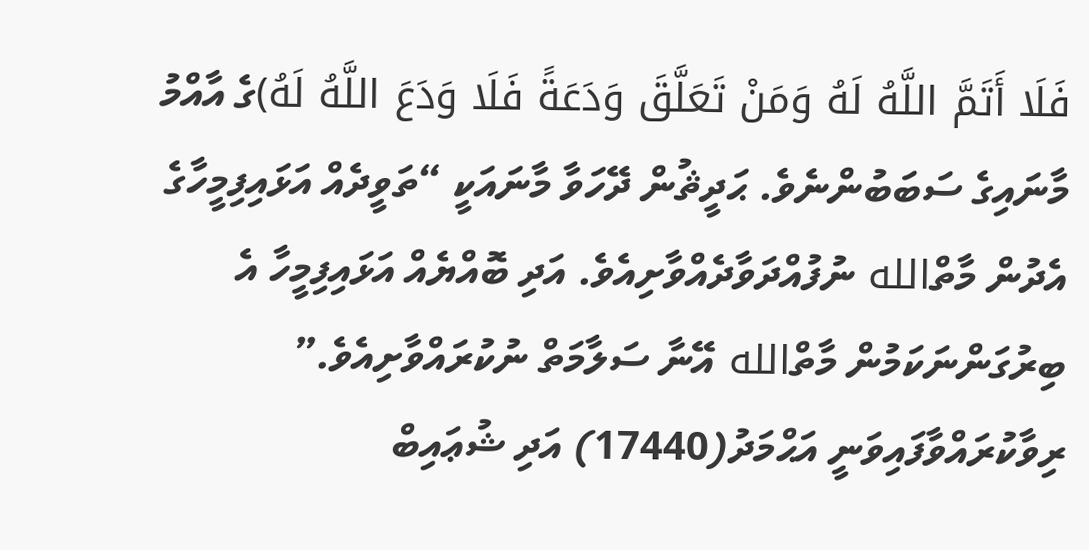فَلَا أَتَمَّ اللَّهُ لَهُ وَمَنْ تَعَلَّقَ وَدَعَةً فَلَا وَدَعَ اللَّهُ لَهُ)ގެ އާއްމު މާނައިގެ ސަބަބުންނެވެ. ޙަދީޘުން ދޭހަވާ މާނައަކީ “ތަވީދެއް އަޅައިފިމީހާގެ އެދުން މާތްالله ނުފުއްދަވާދެއްވާށިއެވެ. އަދި ބޮއްޔެއް އަޅައިފިމީހާ އެ ބިރުގަންނަކަމުން މާތްالله އޭނާ ސަލާމަތް ނުކުރައްވާށިއެވެ.” ރިވާކުރައްވާފައިވަނީ އަޙްމަދު(17440) އަދި ޝުޢައިބް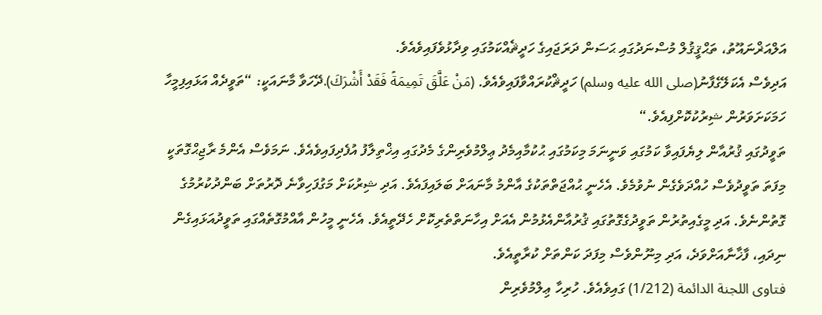އަލްއަޜްނައޫތު، ތަޙްޤީޤުލް މުސްނަދުގައި ޙަސަން ދަރަޖައިގެ ހަދީޘެއްކަމުގައި ވިދާޅުވެފައިވެއެވެ.
އަދިވެސް އެކަލޭގެފާނު(صلى الله عليه وسلم) ހަދީޘްކުރައްވާފައިވެއެވެ. (مَنْ عَلَّقَ تَمِيمَةً فَقَدْ أَشْرَكَ).ދޭހަވާ މާނައަކީ: “ތަވީދެއް އަޅައިފިމީހާ ހަމަކަށަވަރުން ޝިރުކުކޮށްފިއެވެ.“
ތަވީދުގައި ޤުރުއާން ލިޔެފައިވާ ކަމުގައި ވަނީނަމަ މިކަމުގައި ޙުކުމާއިމެދު ޢިލްމުވެރިންގެ މެދުގައި އިޚްތިލާފު އުފެދިފައިވެއެވެ. ނަމަވެސް އެންމެ ރާޖިޙްގޮތަކީ މިފަތަ ތަވީދުވެސް ހުއްދަވެގެން ނުވުމެވެ. އެހެނީ ޙުއްޖަތްތަކުގެ އާންމު މާނައަށް ބަލައިފައެވެ. އަދި ޝިރުކަށް މަގުފަހިވާނެ ދޮރުތަށް ބަންދުކުރުމުގެ ގޮތުންނެވެ. އަދި މީގެއިތުރުން ތަވީދުގެގޮތުގައި ޤުރުއާންއެޅުމުން އެއަށް އިހާނަތްތެރިކޮށް ހެދޭތީއެވެ. އެހެނީ މީހުން އާއްމުގޮތެއްގައި ތަވީދުއަޅައިގެން ނިދައި، ފާޚާނާއަށްވަދެ، އަދި މިނޫންވެސް މިފަދަ ކަންތަށް ކުރާތީއެވެ.
فتاوى اللجنة الدائمة (1/212) ގައިވެއެވެ. ހުރިހާ ޢިލްމުވެރިން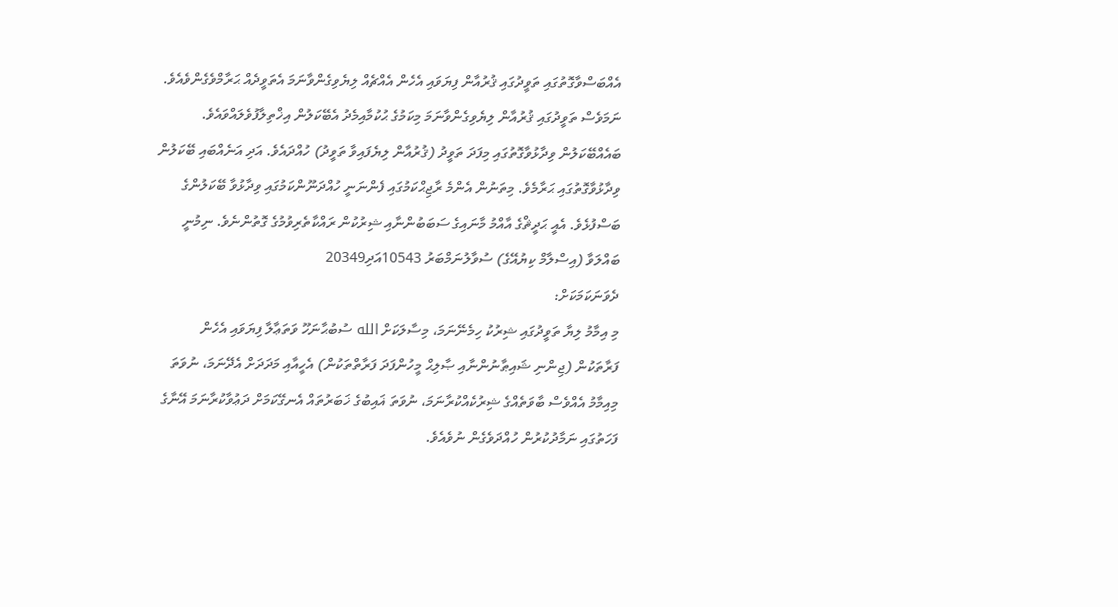އެއްބަސްވާގޮތުގައި ތަވީދުގައި ޤުރުއާން ފިޔަވައި އެހެން އެއްޗެއް ލިޔެވިގެންވާނަމަ އެތަވީދެއް ޙަރާމްވެގެންވެއެވެ. ނަމަވެސް ތަވީދުގައި ޤުރުއާން ލިޔެވިގެންވާނަމަ މިކަމުގެ ޙުކުމާއިމެދު އެބޭކަލުން އިޚްތިލާފުވެލައްވައެވެ. ބައެއްބޭކަލުން ވިދާޅުވާގޮތުގައި މިފަދަ ތަވީދު (ޤުރުއާން ލިޔެފައިވާ ތަވީދު) ހުއްދައެވެ. އަދި އަނެއްބައި ބޭކަލުން ވިދާޅުވާގޮތުގައި ޙަރާމެވެ. މިތަނުން އެންމެ ރާޖިޙްކަމުގައި ފެންނަނީ ހުއްދަނޫންކަމުގައި ވިދާޅުވާ ބޭކަލުންގެ ބަސްފުޅެވެ. އެއީ ޙަދީޘްގެ އާއްމު މާނައިގެ ސަބަބުންނާއި ޝިރުކުން ރައްކާތެރިވުމުގެ ގޮތުންނެވެ. ނިމުނީ
ބައްލަވާ (އިސްލާމް ކިޔުއޭގެ) ސުވާލުނަމްބަރު 10543އަދި20349
ދެވަނަކަމަކަށް:
މި އިމާމު ލިޔާ ތަވީދުގައި ޝިރުކު ހިމެނޭނަމަ، މިސާލަކަށް الله ސުބުޙާނަހޫ ވަތަޢާލާ ފިޔަވައި އެހެން ފަރާތަކުން (ޖިންނި ޝައިޠާނުންނާއި ޞާލިޙް މީހުންފަދަ ފަރާތްތަކުން) އެހީއާއި މަދަދަށް އެދޭނަމަ، ނުވަތަ މިއިމާމު އެއްވެސް ބާވަތެއްގެ ޝިރުކެއްކުރާނަމަ، ނުވަތަ ޣައިބުގެ ޚަބަރުތައް އެނގޭކަމަށް ދަޢުވާކުރާނަމަ އޭނާގެ ފަހަތުގައި ނަމާދުކުރުން ހުއްދަވެގެން ނުވެއެވެ.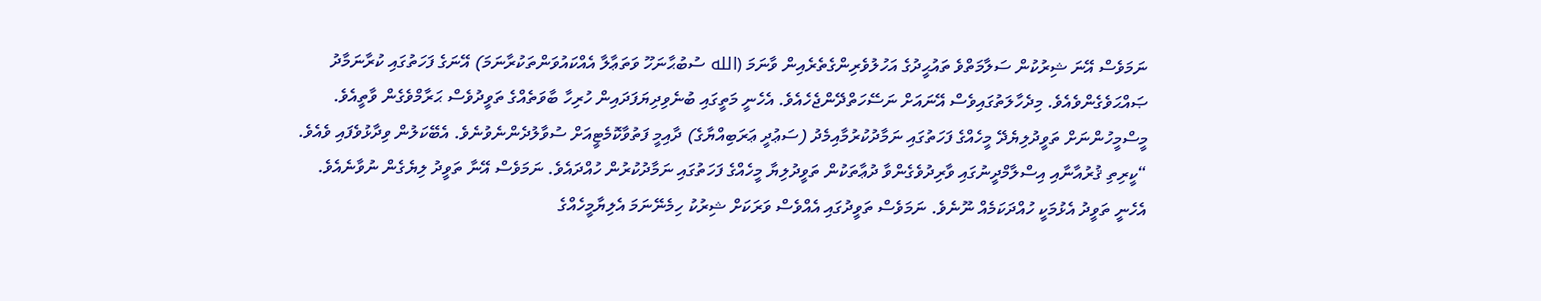ނަމަވެސް އޭނަ ޝިރުކުން ސަލާމަތްވެ ތައުޙީދުގެ އަހުލުވެރިންގެތެރެއިން ވާނަމަ (الله ސުބުޙާނަހޫ ވަތަޢާލާ އެއްކައުވަންތަކުރާނަމަ) އޭނަގެ ފަހަތުގައި ކުރާނަމާދު ޞައްޙަވެގެންވެއެވެ. މިދެހާލަތުގައިވެސް އޭނައަށް ނަސޭހަތްދޭންޖެހެއެވެ. އެހެނީ މަތީގައި ބުނެވިދިޔަފަދައިން ހުރިހާ ބާވަތެއްގެ ތަވީދުވެސް ޙަރާމްވެގެން ވާތީއެވެ.
މީސްމީހުންނަށް ތަވީދުލިޔެދޭ މީހެއްގެ ފަހަތުގައި ނަމާދުކުރުމާއިމެދު (ސަޢުދީ ޢަރަބިއްޔާގެ) ދާއިމީ ފަތުވާކޮމެޓީއަށް ސުވާލުދެންނެވުނެވެ. އެބޭކަލުން ވިދާޅުވެފައި ވެއެވެ. “ކީރިތި ޤުރުއާނާއި އިސްލާމްދީނުގައި ވާރިދުވެގެންވާ ދުޢާތަކުން ތަވީދުލިޔާ މީހެއްގެ ފަހަތުގައި ނަމާދުކުރުން ހުއްދައެވެ. ނަމަވެސް އޭނާ ތަވީދު ލިޔެގެން ނުވާނެއެވެ. އެހެނީ ތަވީދު އެޅުމަކީ ހުއްދަކަމެއް ނޫނެވެ. ނަމަވެސް ތަވީދުގައި އެއްވެސް ވަރަކަށް ޝިރުކު ހިމެނޭނަމަ އެލިޔާމީހެއްގެ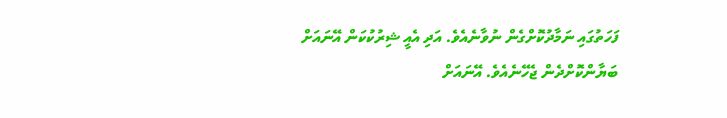ފަހަތުގައި ނަމާދުކޮށްގެން ނުވާނެއެވެ. އަދި އެއީ ޝިރުކުކަން އޭނައަށް ބަޔާންކޮށްދެން ޖެހޭނެއެވެ. އޭނައަށް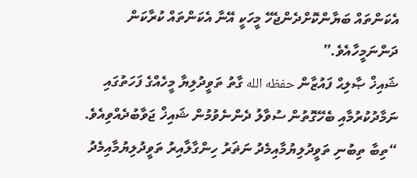އެކަންތައް ބަޔާންކޮށްދެންޖެހޭ މީހަކީ އޭނާ އެކަންތައް ކުރާކަން ދަންނަމީހާއެވެ.”
ޝައިޚް ޞާލިޙް ފައުޒާން حفظه الله ގާތު ތަވީދުލިޔާ މީހެއްގެ ފަހަތުގައި ނަމާދުކުރުމާއި ބެހޭގޮތުން ސުވާލު ދެންނެވުމުން ޝައިޚް ޖަވާބުދެއްވިއެވެ. “ތިބާ ތިބުނި ތަވީދުލިޔުމާއިމެދު ނަޡަރު ހިންގާލާއިރު ތަވީދުލިޔުމާއިމެދު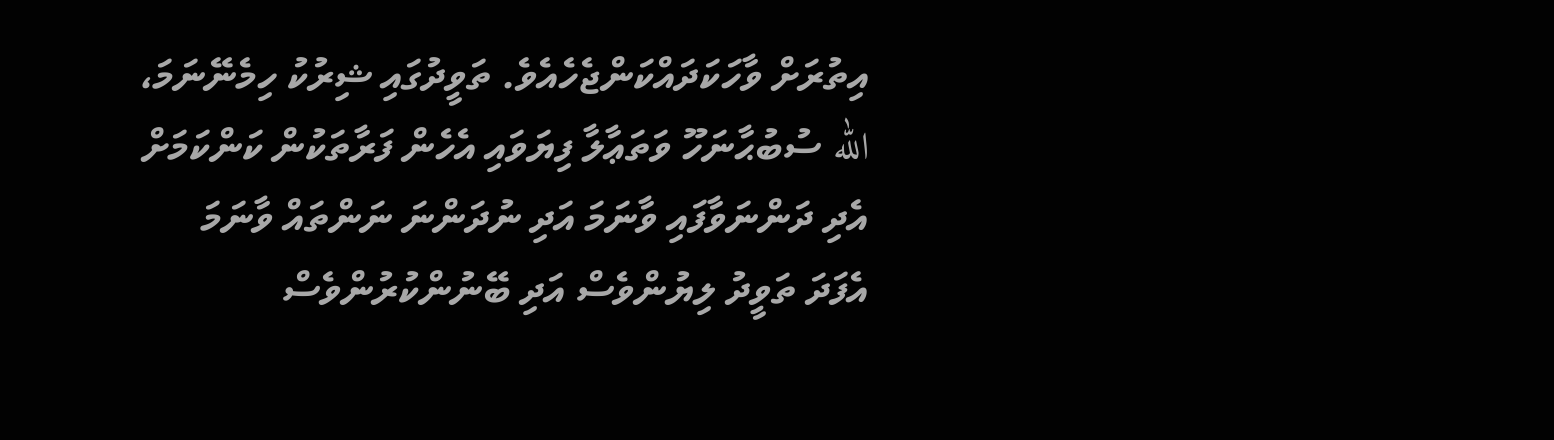އިތުރަށް ވާހަކަދައްކަންޖެހެއެވެ. ތަވީދުގައި ޝިރުކު ހިމެނޭނަމަ، الله ސުބުޙާނަހޫ ވަތަޢާލާ ފިޔަވައި އެހެން ފަރާތަކުން ކަންކަމަށް އެދި ދަންނަވާފައި ވާނަމަ އަދި ނުދަންނަ ނަންތައް ވާނަމަ އެފަދަ ތަވީދު ލިޔުންވެސް އަދި ބޭނުންކުރުންވެސް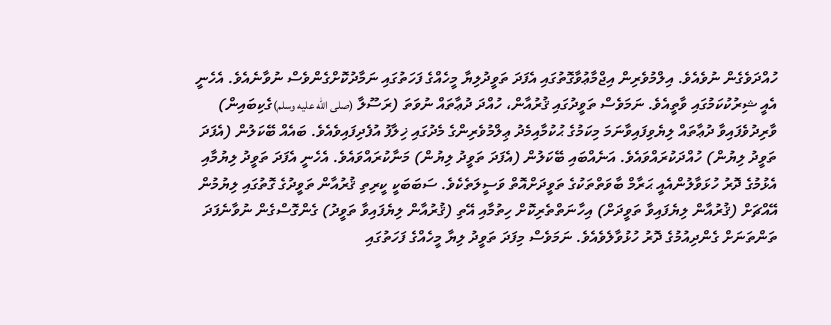ހުއްދަވެގެން ނުވެއެވެ. އިލްމުވެރިން އިޖްމާޢުވާގޮތުގައި އެފަދަ ތަވީދުލިޔާ މީހެއްގެ ފަހަތުގައި ނަމާދުކޮށްގެންވެސް ނުވާނެއެވެ. އެހެނީ އެއީ ޝިރުކުކަމުގައި ވާތީއެވެ. ނަމަވެސް ތަވީދުގައި ޤުރުއާން، ހުއްދަ ދުޢާތައް ނުވަތަ (ރަސޫލާ (صلى الله عليه وسلم)ގެކިބައިން) ވާރިދުވެފައިވާ ދުޢާތައް ލިޔެވިފައިވާނަމަ މިކަމުގެ ޙުކުމާއިމެދު ޢިލްމުވެރިންގެ މެދުގައި ޚިލާފު އުފެދިފައިވެއެވެ. ބައެއް ބޭކަލުން (އެފަދަ ތަވީދު ލިޔުން) ހުއްދަކުރައްވައެވެ. އަނެއްބައި ބޭކަލުން (އެފަދަ ތަވީދު ލިޔުން) މަނާކުރައްވައެވެ. އެހެނީ އެފަދަ ތަވީދު ލިޔުމާއި އެޅުމުގެ ދޮރު ހުޅަވާލުންއެއީ ޙަރާމް ބާވަތްތަކުގެ ތަވީދަށްއޮތް ވަސީލަތެކެވެ. ސަބަބަކީ ކީރިތި ޤުރުއާން ތަވީދުގެ ގޮތުގައި ލިޔުމުން އޭއްޗަށް (ޤުރުއާން ލިޔެފައިވާ ތަވީދަށް) އިހާނަތްތެރިކޮށް ހިތުމާއި އޭތި (ޤުރުއާން ލިޔެފައިވާ ތަވީދު) ގެންގޮސްގެން ނުވާނެފަދަ ތަންތަނަށް ގެންދިއުމުގެ ދޮރު ހުޅުވާލެވެއެވެ. ނަމަވެސް މިފަދަ ތަވީދު ލިޔާ މީހެއްގެ ފަހަތުގައި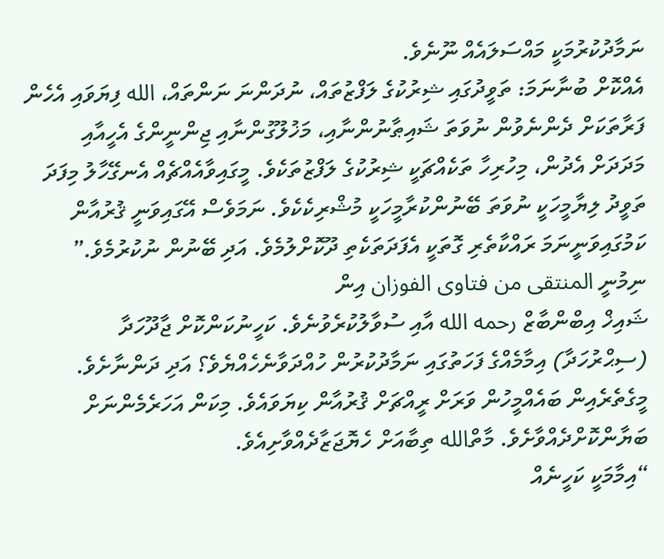ނަމާދުކުރުމަކީ މައްސަލައެއް ނޫނެވެ.
އެއްކޮށް ބުނާނަމަ: ތަވީދުގައި ޝިރުކުގެ ލަފްޒުތައް، ނުދަންނަ ނަންތައް، الله ފިޔަވައި އެހެން ފަރާތަކަށް ދެންނެވުން ނުވަތަ ޝައިޠާނުންނާއި، މަޚުލޫގުންނާއި ޖިންނީންގެ އެހީއާއި މަދަދަށް އެދުން، މިހުރިހާ ތަކެއްޗަކީ ޝިރުކުގެ ލަފްޒުތަކެވެ. މީގައިވާއެއްޗެއް އެނގޭހާލު މިފަދަ ތަވީދު ލިޔާމީހަކީ ނުވަތަ ބޭނުންކުރާމީހަކީ މުޝްރިކެކެވެ. ނަމަވެސް އޭގައިވަނީ ޤުރުއާން ކަމުގައިވަނީނަމަ ރައްކާތެރި ގޮތަކީ އެފަދަތަކެތި ދޫކޮށްލުމެވެ. އަދި ބޭނުން ނުކުރުމެވެ.” ނިމުނީ المنتقى من فتاوى الفوزان އިން
ޝައިޚް އިބްންބާޒް رحمه الله އާއި ސުވާލުކުރެވުނެވެ. ކަހީނުކަންކޮށް ޖާދޫހަދާ (ސިޙްރުހަދާ) އިމާމެއްގެ ފަހަތުގައި ނަމާދުކުރުން ހުއްދަވާނެހެއްޔެވެ؟ އަދި ދަންނާށެވެ. މީގެތެރެއިން ބައެއްމީހުން ވަރަށް ރީއްޗަށް ޤުރުއާން ކިޔަވައެވެ. މިކަން އަހަރެމެންނަށް ބަޔާންކޮށްދެއްވާށެވެ. މާތްالله ތިބާއަށް ހެޔޮޖަޒާދެއްވާށިއެވެ.
“އިމާމަކީ ކަހީނެއް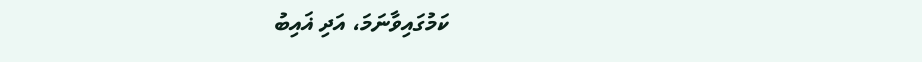ކަމުގައިވާނަމަ، އަދި ޣައިބު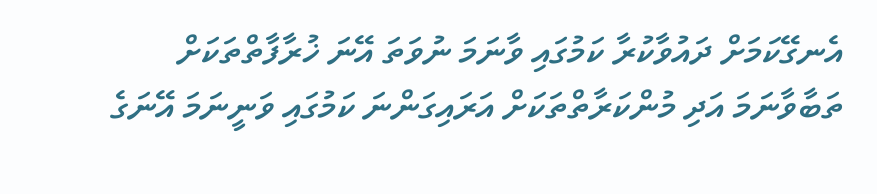އެނގޭކަމަށް ދައުވާކުރާ ކަމުގައި ވާނަމަ ނުވަތަ އޭނަ ޚުރާފާތްތަކަށް ތަބާވާނަމަ އަދި މުންކަރާތްތަކަށް އަރައިގަންނަ ކަމުގައި ވަނީނަމަ އޭނަގެ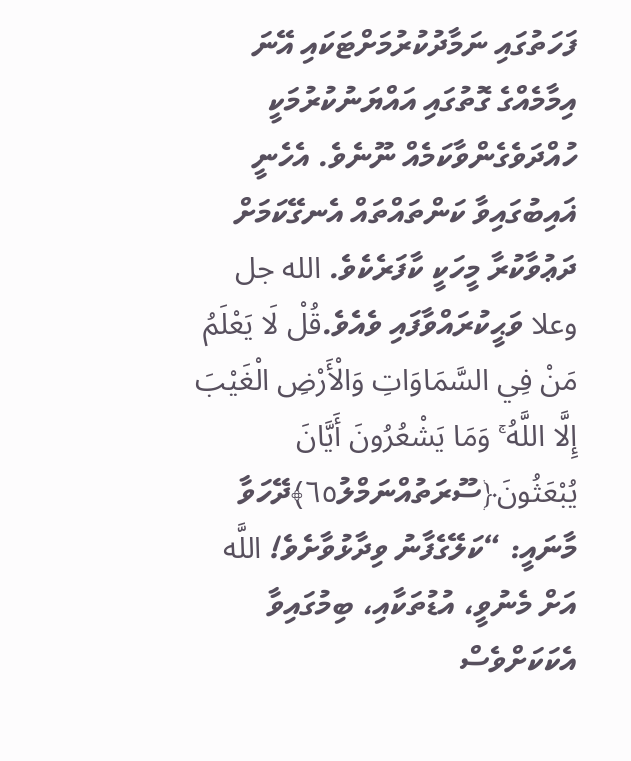ފަހަތުގައި ނަމާދުކުރުމަށްޓަކައި އޭނަ އިމާމެއްގެ ގޮތުގައި އައްޔަނުކުރުމަކީ ހުއްދަވެގެންވާކަމެއް ނޫނެވެ. އެހެނީ ޣައިބުގައިވާ ކަންތައްތައް އެނގޭކަމަށް ދަޢުވާކުރާ މީހަކީ ކާފަރެކެވެ. الله جل وعلا ވަޙީކުރައްވާފައި ވެއެވެ.قُلْ لَا يَعْلَمُ مَنْ فِي السَّمَاوَاتِ وَالْأَرْضِ الْغَيْبَ إِلَّا اللَّهُ ۚ وَمَا يَشْعُرُونَ أَيَّانَ يُبْعَثُونَ﴿ސޫރަތުއްނަމްލު٦٥﴾ދޭހަވާ މާނައީ: “ކަލޭގެފާނު ވިދާޅުވާށެވެ! اللَّه އަށް މެނުވީ، އުޑުތަކާއި، ބިމުގައިވާ އެކަކަށްވެސް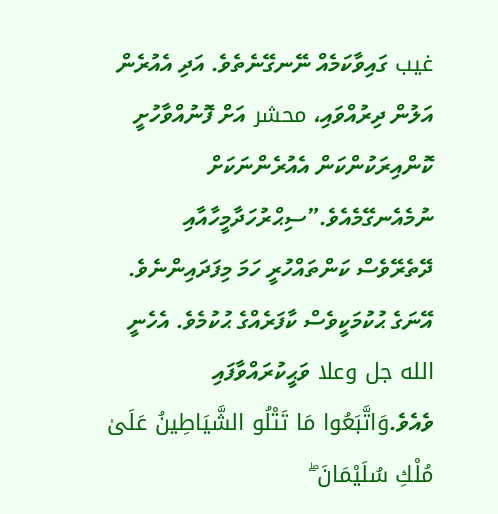غيب ގައިވާކަމެއް ނޭނގޭނެތެވެ. އަދި އެއުރެން އަލުން ދިރުއްވައި، محشر އަށް ފޮނުއްވާހުށީ ކޮންއިރަކުންކަން އެއުރެންނަކަށް ނުމެއެނގޭމެއެވެ.”ސިޙްރުހަދާމީހާއާއި ދޭތެރޭވެސް ކަންތައްހުރީ ހަމަ މިފަދައިންނެވެ. އޭނަގެ ޙުކުމަކީވެސް ކާފަރެއްގެ ޙުކުމެވެ. އެހެނީ الله جل وعلا ވަޙީކުރައްވާފައި ވެއެވެ.وَاتَّبَعُوا مَا تَتْلُو الشَّيَاطِينُ عَلَىٰ مُلْكِ سُلَيْمَانَ ۖ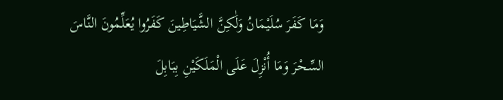وَمَا كَفَرَ سُلَيْمَانُ وَلَٰكِنَّ الشَّيَاطِينَ كَفَرُوا يُعَلِّمُونَ النَّاسَ السِّحْرَ وَمَا أُنْزِلَ عَلَى الْمَلَكَيْنِ بِبَابِلَ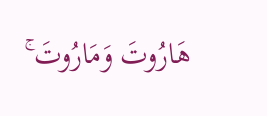هَارُوتَ وَمَارُوتَ ۚ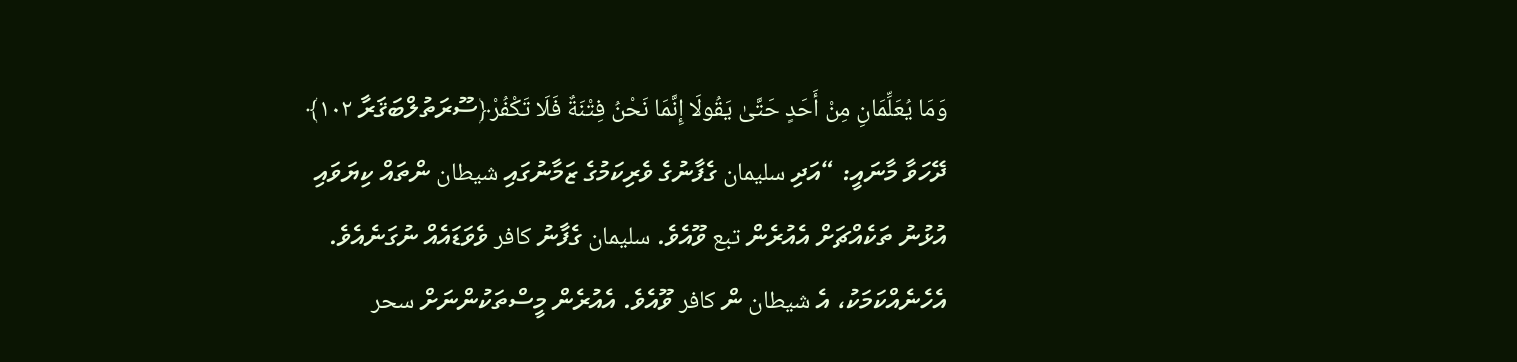وَمَا يُعَلِّمَانِ مِنْ أَحَدٍ حَتَّىٰ يَقُولَا إِنَّمَا نَحْنُ فِتْنَةٌ فَلَا تَكْفُرْ﴿ސޫރަތުލްބަޤަރާ ١٠٢﴾ ދޭހަވާ މާނައީ: “އަދި سليمان ގެފާނުގެ ވެރިކަމުގެ ޒަމާނުގައި شيطان ންތައް ކިޔަވައި އުޅުނު ތަކެއްޗަށް އެއުރެން تبع ވޫއެވެ. سليمان ގެފާނު كافر ވެވަޑައެއް ނުގަނެއެވެ. އެހެނެއްކަމަކު، އެ شيطان ން كافر ވޫއެވެ. އެއުރެން މީސްތަކުންނަށް سحر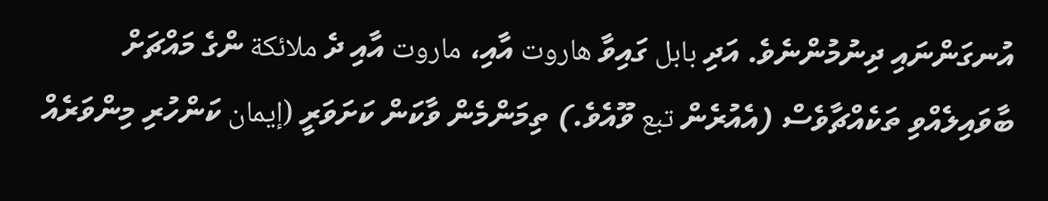އުނގަންނައި ދިނުމުންނެވެ. އަދި بابل ގައިވާ هاروت އާއި، ماروت އާއި ދެ ملائكة ންގެ މައްޗަށް ބާވައިލެއްވި ތަކެއްޗާވެސް (އެއުރެން تبع ވޫއެވެ.) ތިމަންމެން ވާކަން ކަށަވަރީ (إيمان ކަންހުރި މިންވަރެއް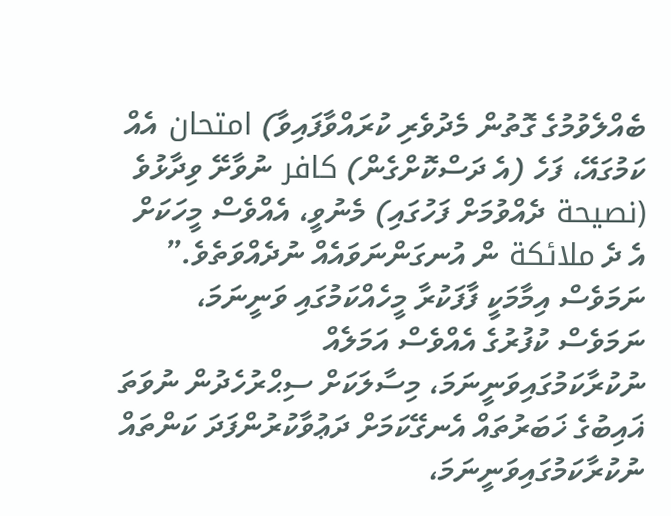ބެއްލެވުމުގެ ގޮތުން މެދުވެރި ކުރައްވާފައިވާ) امتحان އެއް ކަމުގައޭ، ފަހެ (އެ ދަސްކޮށްގެން) كافر ނުވާށޭ ވިދާޅުވެ (نصيحة ދެއްވުމަށް ފަހުގައި) މެނުވީ، އެއްވެސް މީހަކަށް އެ ދެ ملائكة ން އުނގަންނަވައެއް ނުދެއްވަތެވެ.”
ނަމަވެސް އިމާމަކީ ފާފަކުރާ މީހެއްކަމުގައި ވަނީނަމަ، ނަމަވެސް ކުފުރުގެ އެއްވެސް އަމަލެއް ނުކުރާކަމުގައިވަނީނަމަ، މިސާލަކަށް ސިޙްރުހެދުން ނުވަތަ ޣައިބުގެ ޚަބަރުތައް އެނގޭކަމަށް ދަޢުވާކުރުންފަދަ ކަންތައް ނުކުރާކަމުގައިވަނީނަމަ،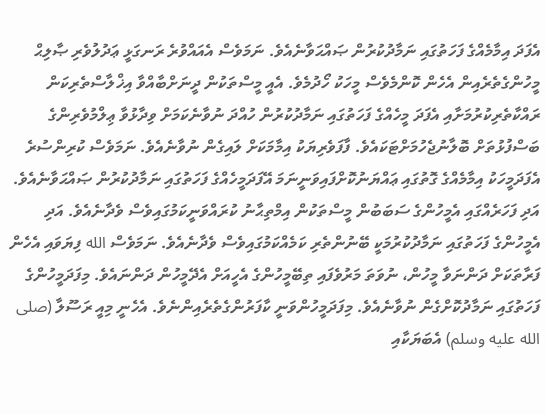އެފަދަ އިމާމެއްގެ ފަހަތުގައި ނަމާދުކުރުން ޞައްޙަވާނެއެވެ. ނަމަވެސް އެއައްވުރެ ރަނގަޅީ ޢަދުލުވެރި ޞާލިޙް މީހުންގެތެރެއިން އެހެން ކޮންމެވެސް މީހަކު ހޯދުމެވެ. އެއީ މީސްތަކުން ދީނަށްބާއްވާ އިޚްލާސްތެރިކަން ރައްކާތެރިކުރުމަށާއި އެފަދަ މީހެއްގެ ފަހަތުގައި ނަމާދުކުރުން ހުއްދަ ނުވާނެކަމަށް ވިދާޅުވާ ޢިލްމުވެރިންގެ ބަސްފުޅުތަށް ބޮލާނުޖެހުމަށްޓަކައެވެ. ފާފަވެރިޔަކު އިމާމަކަށް ލައިގެން ނުވާނެއެވެ. ނަމަވެސް ކުރިންސުރެ އެފަދަމީހަކު އިމާމެއްގެ ގޮތުގައި ޢައްޔަނުކޮށްފައިވަނީނަމަ އޭފަދަމީހެއްގެ ފަހަތުގައި ނަމާދުކުރުން ޞައްޙަވާނެއެވެ. އަދި ފަހަރެއްގައި އެމީހުންގެ ސަބަބުން މީސްތަކުން އިމްތިޙާނު ކުރައްވަނީކަމުގައިވެސް ވެދާނެއެވެ. އަދި އެމީހުންގެ ފަހަތުގައި ނަމާދުކުރުމަކީ ބޭނުންތެރި ކަމެއްކަމުގައިވެސް ވެދާނެއެވެ. ނަމަވެސް الله ފިޔަވައި އެހެން ފަރާތަކަށް ދަންނަވާ މީހުން، ނުވަތަ މަރުވެފައި ތިބޭމީހުންގެ އެހީއަށް އެދޭމީހުން ދަންނައެވެ. މިފަދަމީހުންގެ ފަހަތުގައި ނަމާދުކޮށްގެން ނުވާނެއެވެ. މިފަދަމީހުންވަނީ ކާފަރުންގެތެރެއިންނެވެ. އެހެނީ މިއީ ރަސޫލާ (صلى الله عليه وسلم) އެބަޔަކާއި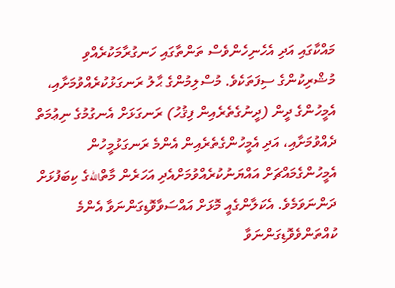މައްކާގައި އަދި އެހެނިހެންވެސް ތަންތާގައި ހަނގުރާމަކުރެއްވި މުޝްރިކުންގެ ސިފަތަކެވެ. މުސްލިމުންގެ ޙާލު ރަނގަޅުކުރެއްވުމަށާއި، އެމީހުންގެ ދީން (ދީނުގެތެރެއިން ފިޤުހު) ރަނގަޅަށް އެނގުމުގެ ނިޢުމަތް ދެއްވުމަށާއި، އަދި އެމީހުންގެތެރެއިން އެންމެ ރަނގަޅުމީހުން އެމީހުންގެމައްޗަށް އައްޔަނުކުރެއްވުމަށްއެދި އަހަރެން މާތްاللهގެ ކިބަފުޅަށް ދަންނަވަމެވެ. އެކަލާންގެއީ މޮޅަށް އައްސަވާވޮޑިގަންނަވާ އެންމެ ކުއްތަންވެވޮޑިގަންނަވާ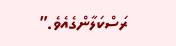ރަސްކަލާންގެއެވެ.”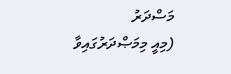މަސްދަރު
(މިއީ މިމަޞްދަރުގައިވާ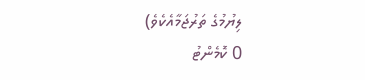ލިޔުމުގެ ތަރުޖަމާއެކެވެ)
0 ކޮމެންޓު